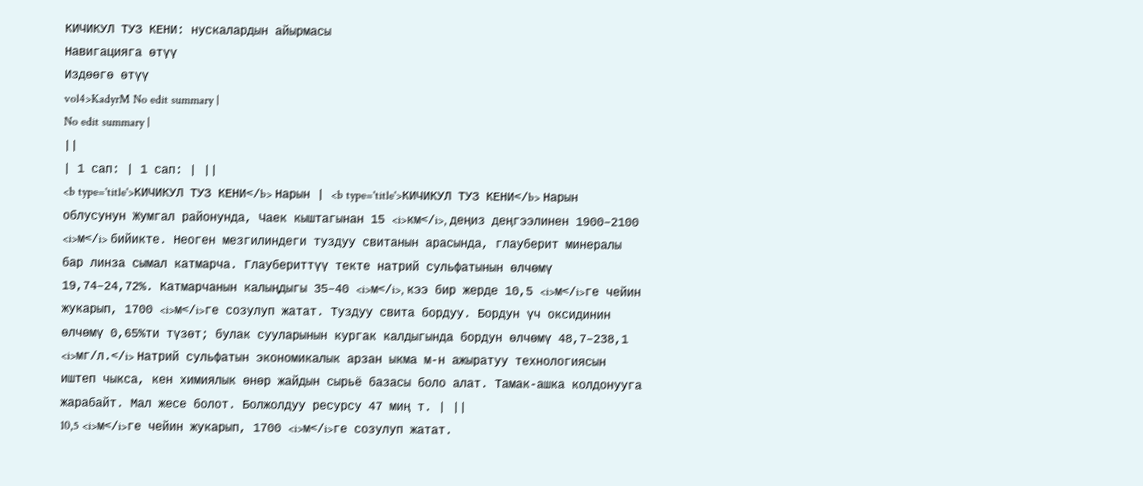КИЧИКУЛ ТУЗ КЕНИ: нускалардын айырмасы
Навигацияга өтүү
Издөөгө өтүү
vol4>KadyrM No edit summary |
No edit summary |
||
| 1 сап: | 1 сап: | ||
<b type='title'>КИЧИКУЛ ТУЗ КЕНИ</b> Нарын | <b type='title'>КИЧИКУЛ ТУЗ КЕНИ</b> Нарын облусунун Жумгал районунда, Чаек кыштагынан 15 <i>км</i>, деңиз деңгээлинен 1900–2100 <i>м</i> бийикте. Неоген мезгилиндеги туздуу свитанын арасында, глауберит минералы бар линза сымал катмарча. Глаубериттүү текте натрий сульфатынын өлчөмү 19,74–24,72%. Катмарчанын калыңдыгы 35–40 <i>м</i>, кээ бир жерде 10,5 <i>м</i>ге чейин жукарып, 1700 <i>м</i>ге созулуп жатат. Туздуу свита бордуу. Бордун үч оксидинин өлчөмү 0,65%ти түзөт; булак сууларынын кургак калдыгында бордун өлчөмү 48,7–238,1 <i>мг/л.</i> Натрий сульфатын экономикалык арзан ыкма м-н ажыратуу технологиясын иштеп чыкса, кен химиялык өнөр жайдын сырьё базасы боло алат. Тамак-ашка колдонууга жарабайт. Мал жесе болот. Болжолдуу ресурсу 47 миң т. | ||
10,5 <i>м</i>ге чейин жукарып, 1700 <i>м</i>ге созулуп жатат.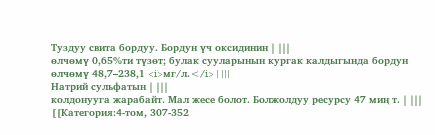Туздуу свита бордуу. Бордун үч оксидинин | |||
өлчөмү 0,65%ти түзөт; булак сууларынын кургак калдыгында бордун өлчөмү 48,7–238,1 <i>мг/л.</i> | |||
Натрий сульфатын | |||
колдонууга жарабайт. Мал жесе болот. Болжолдуу ресурсу 47 миң т. | |||
[[Категория:4-том, 307-352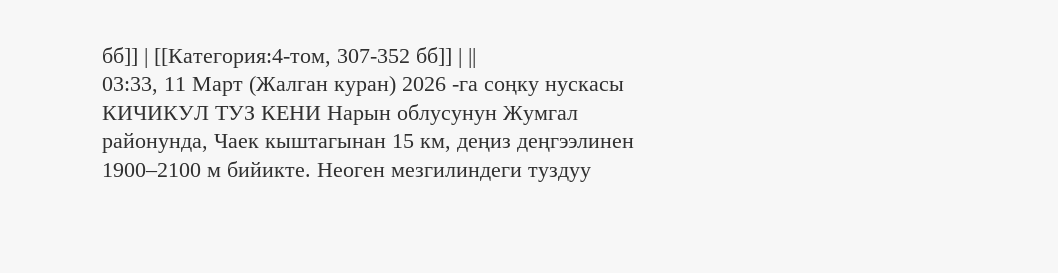бб]] | [[Категория:4-том, 307-352 бб]] | ||
03:33, 11 Март (Жалган куран) 2026 -га соңку нускасы
КИЧИКУЛ ТУЗ КЕНИ Нарын облусунун Жумгал районунда, Чаек кыштагынан 15 км, деңиз деңгээлинен 1900–2100 м бийикте. Неоген мезгилиндеги туздуу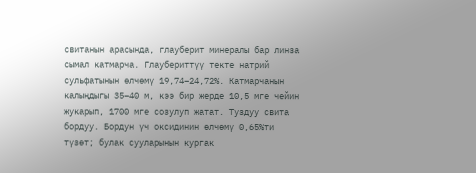свитанын арасында, глауберит минералы бар линза сымал катмарча. Глаубериттүү текте натрий сульфатынын өлчөмү 19,74–24,72%. Катмарчанын калыңдыгы 35–40 м, кээ бир жерде 10,5 мге чейин жукарып, 1700 мге созулуп жатат. Туздуу свита бордуу. Бордун үч оксидинин өлчөмү 0,65%ти түзөт; булак сууларынын кургак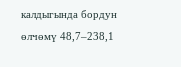калдыгында бордун өлчөмү 48,7–238,1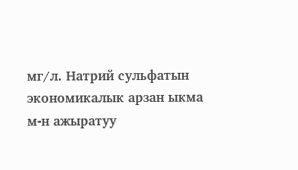мг/л. Натрий сульфатын экономикалык арзан ыкма м-н ажыратуу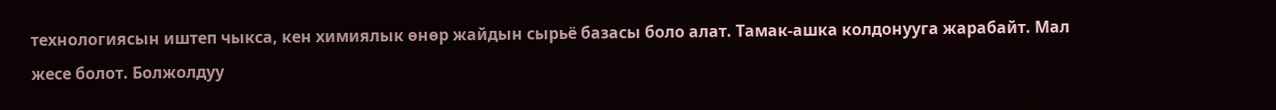технологиясын иштеп чыкса, кен химиялык өнөр жайдын сырьё базасы боло алат. Тамак-ашка колдонууга жарабайт. Мал жесе болот. Болжолдуу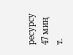ресурсу 47 миң т.